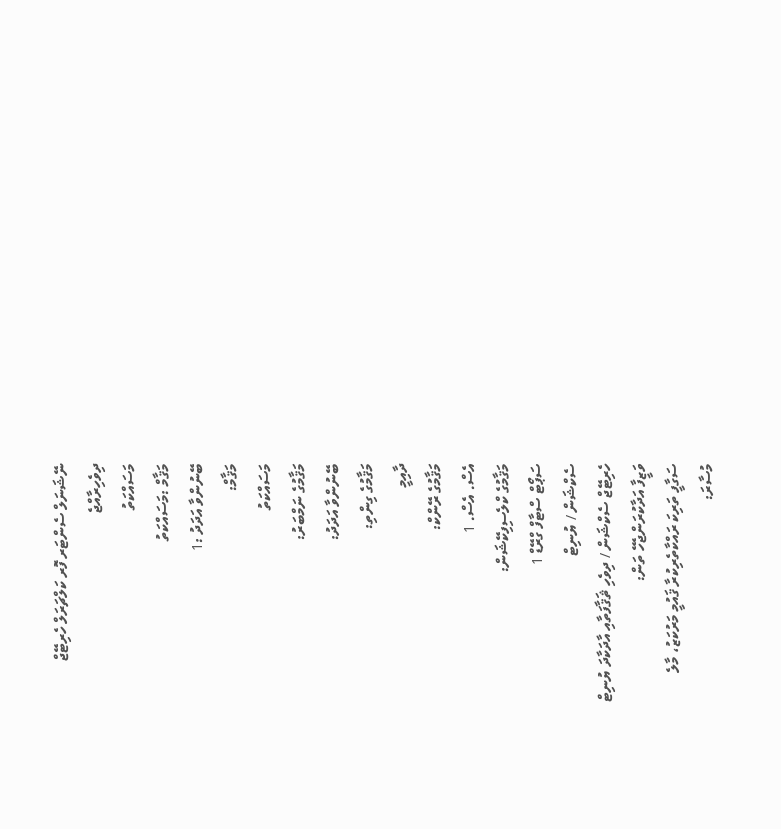ނޭޝަނަލް ސެންޓަރ ފޮރ ކަލްޗަރަލް ހެރިޓޭޖް
ދިވެހިރާއްޖެ
މަސައްކަތު
މަޤާމް :މަސައްކަތު
ބޭނުންވާ އަދަދު :1
މަޤާމް:
މަސައްކަތު
މަޤާމުގެ ނަމްބަރު:
ބޭނުންވާ އަދަދު:
މަޤާމުގެ ގިންތި:
ދާއިމީ
މަޤާމުގެ ރޭންކް:
އެސް. އެސް. 1
މަޤާމުގެ ކްލެސިފިކޭޝަން:
ސަޕޯޓް ސްޓާފް ގްރޭޑް 1
ސެކްޝަން / ޔުނިޓް
ހެރިޓޭޖް ސެކްޝަން / ދިވެހި ޘަޤާފަތާއި އާދަކާދަ ޔުނިޓް
ވަޒީފާ އަދާކުރަންޖެހޭ ތަން:
ސަގާފީ ތަރިކަ ރައްކާތެރިކުރާ ޤައުމީ މަރުކަޒު، މާލެ
މުސާރަ: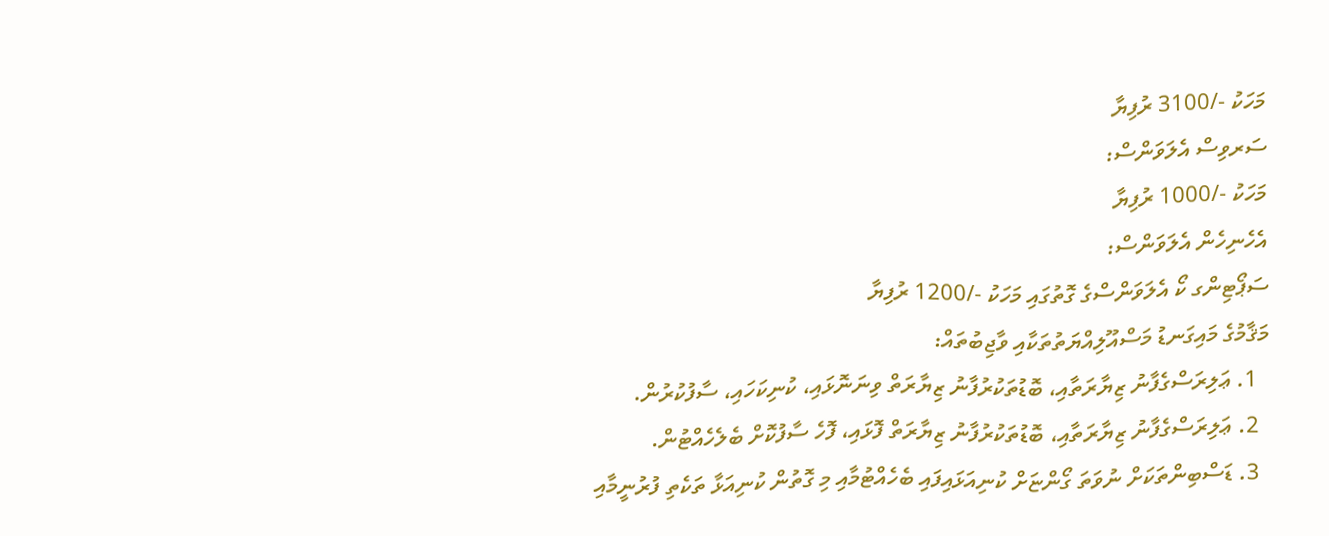މަހަކު -/3100 ރުފިޔާ
ސަރވިސް އެލަވަންސް:
މަހަކު -/1000 ރުފިޔާ
އެހެނިހެން އެލަވަންސް:
ސަޕޯޓިންގ ކޯ އެލަވަންސްގެ ގޮތުގައި މަހަކު -/1200 ރުފިޔާ
މަޤާމުގެ މައިގަނޑު މަސްއޫލިއްޔަތުތަކާއި ވާޖިބުތައް:
  1. ޢަލިރަސްގެފާނު ޒިޔާރަތާއި، ބޮޑުތަކުރުފާނު ޒިޔާރަތް ވިނަނޮޅައި، ކުނިކަހައި، ސާފުކުރުން.
  2. ޢަލިރަސްގެފާނު ޒިޔާރަތާއި، ބޮޑުތަކުރުފާނު ޒިޔާރަތް ފޮޅައި، ފޮހެ ސާފުކޮށް ބެލެހެއްޓުން.
  3. ޑަސްބިންތަކަށް ނުވަތަ ގޯންޏަށް ކުނިއަޅައިފައި ބެހެއްޓުމާއި މި ގޮތުން ކުނިއަޅާ ތަކެތި ފުރުނީމާއި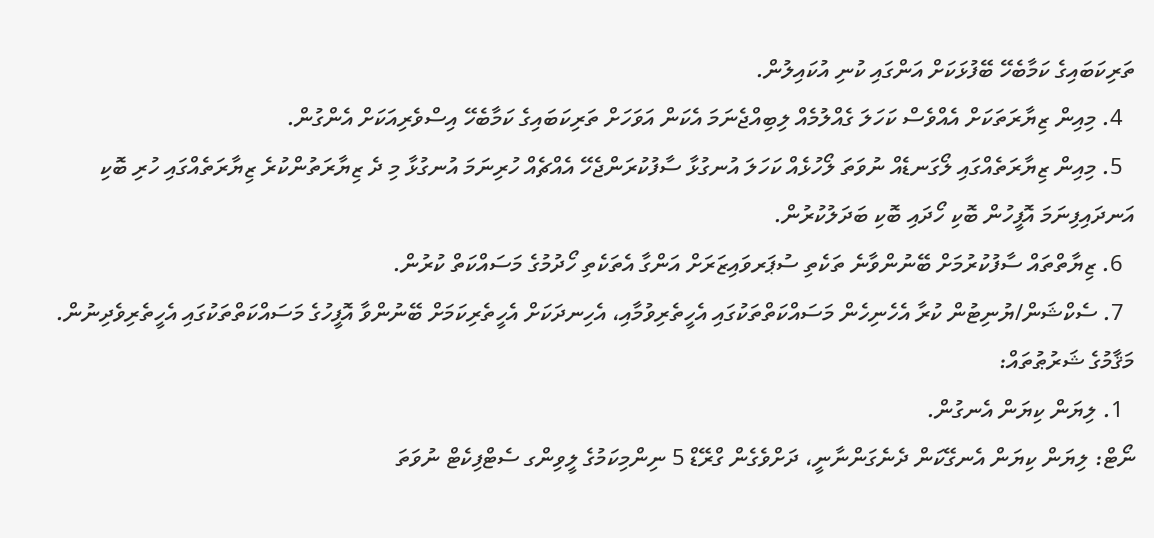ތަރިކަބައިގެ ކަމާބެހޭ ބޭފުޅަކަށް އަންގައި ކުނި އުކައިލުން.
  4. މިއިން ޒިޔާރަތަކަށް އެއްވެސް ކަހަލަ ގެއްލުމެއް ލިބިއްޖެނަމަ އެކަން އަވަހަށް ތަރިކަބައިގެ ކަމާބެހޭ އިސްވެރިއަކަށް އެންގުން.
  5. މިއިން ޒިޔާރަތެއްގައި ލޯގަނޑެއް ނުވަތަ ލޯހުޅެއް ކަހަލަ އުނގުޅާ ސާފުކުރަންޖެހޭ އެއްޗެއް ހުރިނަމަ އުނގުޅާ މި ދެ ޒިޔާރަތުންކުރެ ޒިޔާރަތެއްގައި ހުރި ބޮކި އަނދައިފިނަމަ އޮފީހުން ބޮކި ހޯދައި ބޮކި ބަދަލުކުރުން.
  6. ޒިޔާތްތައް ސާފުކުރުމަށް ބޭނުންވާނެ ތަކެތި ސުޕަރވައިޒަރަށް އަންގާ އެތަކެތި ހޯދުމުގެ މަސައްކަތް ކުރުން.
  7. ސެކްޝަން/ޔުނިޓުން ކުރާ އެހެނިހެން މަސައްކަތްތަކުގައި އެހީތެރިވުމާއި، އެހިނދަކަށް އެހީތެރިކަމަށް ބޭނުންވާ އޮފީހުގެ މަސައްކަތްތަކުގައި އެހީތެރިވެދިނުން.
މަޤާމުގެ ޝަރުޠުތައް:
  1. ލިޔަން ކިޔަން އެނގުން.
ނޯޓް: ލިޔަން ކިޔަން އެނގޭކަން ދެނެގަންނާނީ، ދަށްވެގެން ގްރޭޑް 5 ނިންމިކަމުގެ ލީވިންގ ސެޓްފިކެޓް ނުވަތަ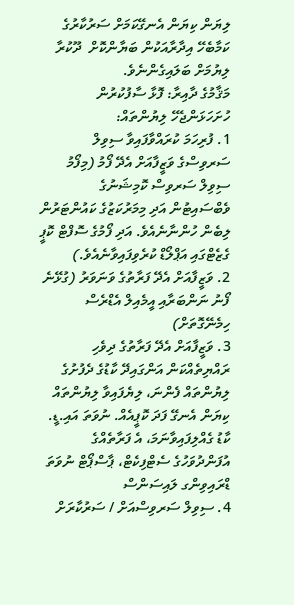ލިޔަން ކިޔަން އެނގޭކަމަށް ސަރުކާރުގެ ކަމާބެހޭ އިދާރާއަކުން ބަޔާންކޮށް  ދޫކުރާ ލިޔުމަށް ބަލައިގެންނެވެ.
މަޤާމުގެ ދާއިރާ: ފޮޅާ ސާފުކުރުން
ހުށަހަޅަންޖެހޭ ލިޔުންތައް:
1. ފުރިހަމަ ކުރައްވާފައިވާ ސިވިލް ސަރވިސްގެ ވަޒީފާއަށް އެދޭ ފޯމު (މިފޯމު ސިވިލް ސަރވިސް ކޮމިޝަނުގެ ވެބްސައިޓުން އަދި މިމަރުކަޒުގެ ކައުންޓަރުން ލިބެން ހުންނާނެއެވެ. އަދި ފޯމުގެ ސޮފްޓް ކޮޕީ ގެޒެޓްގައި އަޕްލޯޑް ކުރެވިފައިވާނެއެވެ.)
2. ވަޒީފާއަށް އެދޭ ފަރާތުގެ ވަނަވަރު (ގުޅޭނެ ފޯނު ނަންބަރާއި އީމެއިލް އެޑްރެސް ހިމެނޭގޮތަށް)
3. ވަޒީފާއަށް އެދޭ ފަރާތުގެ ދިވެހި ރައްޔިތެއްކަން އަންގައިދޭ ކާޑުގެ ދެފުށުގެ ލިޔުންތައް ފެންނަ، ލިޔެފައިވާ ލިޔުންތައް ކިޔަން އެނގޭ ފަދަ ކޮޕީއެއް. ނުވަތަ އައި.ޑީ. ކާޑު ގެއްލިފައިވާނަމަ، އެ ފަރާތެއްގެ އުފަންދުވަހުގެ ސެޓްފިކެޓް، ޕާސްޕޯޓް ނުވަތަ ޑްރައިވިންގ ލައިސަންސް
4. ސިވިލް ސަރވިސްއަށް / ސަރުކާރަށް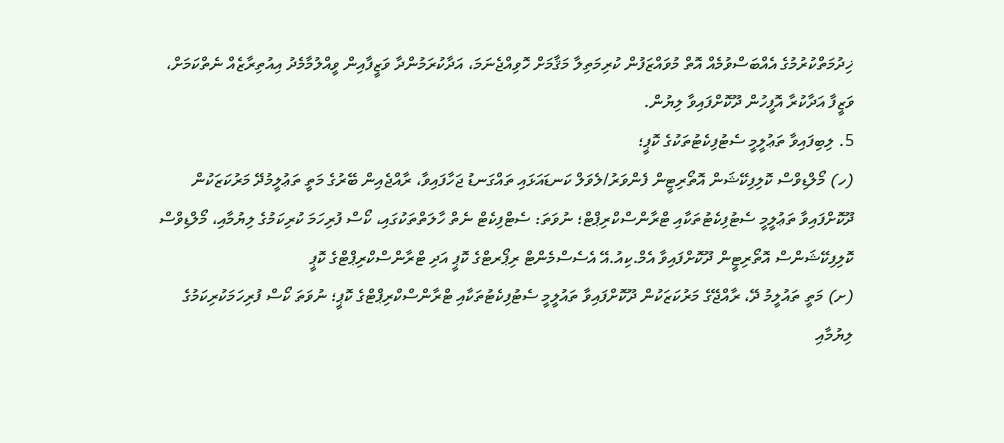ޚިދުމަތްކުރުމުގެ އެއްބަސްވުމެއް އޮތް މުވައްޒަފުން ކުރިމަތިލާ މަޤާމަށް ހޮވިއްޖެނަމަ، އަދާކުރަމުންދާ ވަޒީފާއިން ވީއްލުމާމެދު އިއުތިރާޒެއް ނެތްކަމަށް، ވަޒީފާ އަދާކުރާ އޮފީހުން ދޫކޮށްފައިވާ ލިޔުން.
5. ލިބިފައިވާ ތަޢުލީމީ ސެޓުފިކެޓުތަކުގެ ކޮޕީ؛
(ހ) މޯލްޑިވްސް ކޮލިފިކޭޝަން އޮތޯރިޓީން ފެންވަރު/ލެވަލް ކަނޑައަޅައި ތައްގަނޑު ޖަހާފައިވާ، ރާއްޖެއިން ބޭރުގެ މަތީ ތަޢުލީމުދޭ މަރުކަޒަކުން ދޫކޮށްފައިވާ ތަޢުލީމީ ސެޓުފިކެޓުތަކާއި ޓްރާންސްކްރިޕްޓް؛ ނުވަތަ: ސެޓްފިކެޓް ނެތް ހާލަތްތަކުގައި، ކޯސް ފުރިހަމަ ކުރިކަމުގެ ލިޔުމާއި، މޯލްޑިވްސް ކޮލިފިކޭޝަންސް އޮތޯރިޓީން ދޫކޮށްފައިވާ އެމް.ކިއު.އޭ އެސެސްމެންޓް ރިޕޯރޓްގެ ކޮޕީ އަދި ޓްރާންސްކްރިޕްޓްގެ ކޮޕީ
(ށ) މަތީ ތައުލީމު ދޭ، ރާއްޖޭގެ މަރުކަޒަކުން ދޫކޮށްފައިވާ ތައުލީމީ ސެޓުފިކެޓުތަކާއި ޓްރާންސްކްރިޕްޓްގެ ކޮޕީ؛ ނުވަތަ ކޯސް ފުރިހަމަކުރިކަމުގެ ލިޔުމާއި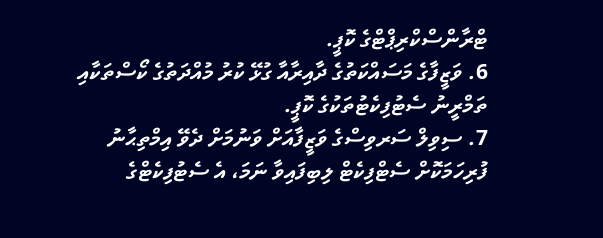ޓްރާންސްކްރިޕްޓްގެ ކޮޕީ.
6. ވަޒީފާގެ މަސައްކަތުގެ ދާއިރާއާ ގުޅޭ ކުރު މުއްދަތުގެ ކޯސްތަކާއި ތަމްރީނު ސެޓުފިކެޓުތަކުގެ ކޮޕީ.
7. ސިވިލް ސަރވިސްގެ ވަޒީފާއަށް ވަނުމަށް ދެވޭ އިމްތިޙާނު ފުރިހަމަކޮށް ސެޓްފިކެޓް ލިބިފައިވާ ނަމަ، އެ ސެޓުފިކެޓްގެ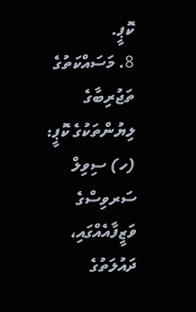ކޮޕީ.
8. މަސައްކަތުގެ ތަޖުރިބާގެ ލިޔުންތަކުގެ ކޮޕީ:
(ހ) ސިވިލް ސަރވިސްގެ ވަޒީފާއެއްގައި، ދައުލަތުގެ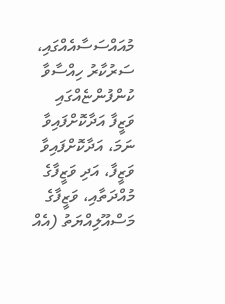މުއައްސަސާއެއްގައި، ސަރުކާރު ހިއްސާވާ ކުންފުންޏެއްގައި ވަޒީފާ އަދާކޮށްފައިވާ ނަމަ، އަދާކޮށްފައިވާ ވަޒީފާ، އަދި ވަޒީފާގެ މުއްދަތާއި، ވަޒީފާގެ މަސްއޫލިއްޔަތު (އެއް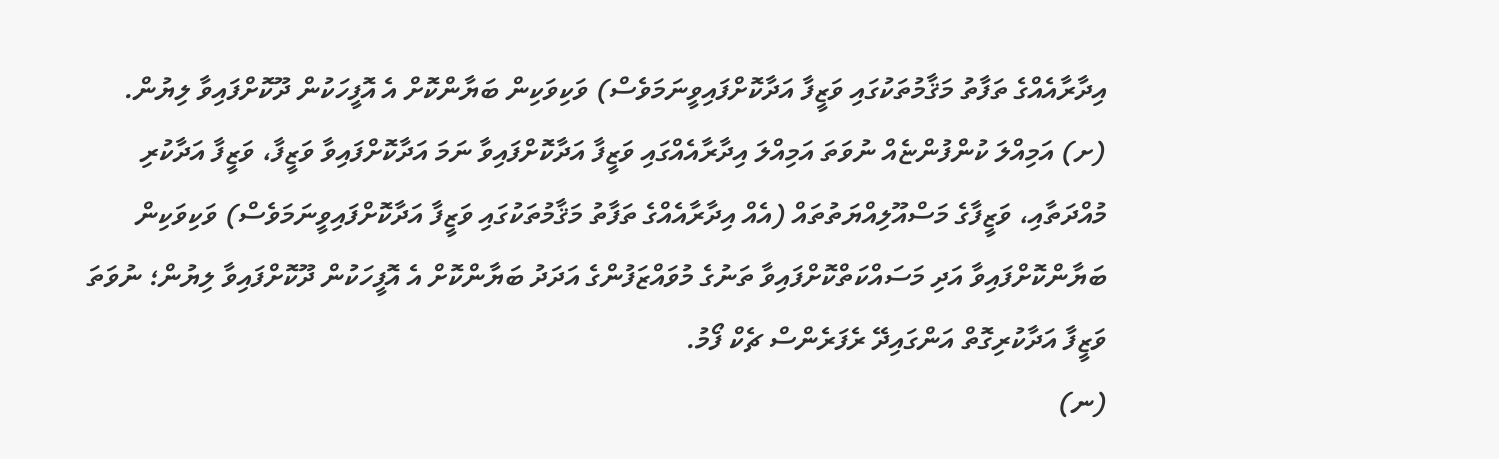އިދާރާއެއްގެ ތަފާތު މަޤާމުތަކުގައި ވަޒީފާ އަދާކޮށްފައިވީނަމަވެސް) ވަކިވަކިން ބަޔާންކޮށް އެ އޮފީހަކުން ދޫކޮށްފައިވާ ލިޔުން.
(ށ) އަމިއްލަ ކުންފުންޏެއް ނުވަތަ އަމިއްލަ އިދާރާއެއްގައި ވަޒީފާ އަދާކޮށްފައިވާ ނަމަ އަދާކޮށްފައިވާ ވަޒީފާ، ވަޒީފާ އަދާކުރި މުއްދަތާއި، ވަޒީފާގެ މަސްއޫލިއްޔަތުތައް (އެއް އިދާރާއެއްގެ ތަފާތު މަޤާމުތަކުގައި ވަޒީފާ އަދާކޮށްފައިވީނަމަވެސް) ވަކިވަކިން ބަޔާންކޮށްފައިވާ އަދި މަސައްކަތްކޮށްފައިވާ ތަނުގެ މުވައްޒަފުންގެ އަދަދު ބަޔާންކޮށް އެ އޮފީހަކުން ދޫކޮށްފައިވާ ލިޔުން؛ ނުވަތަ ވަޒީފާ އަދާކުރިގޮތް އަންގައިދޭ ރެފަރެންސް ޗެކް ފޯމު.
(ނ)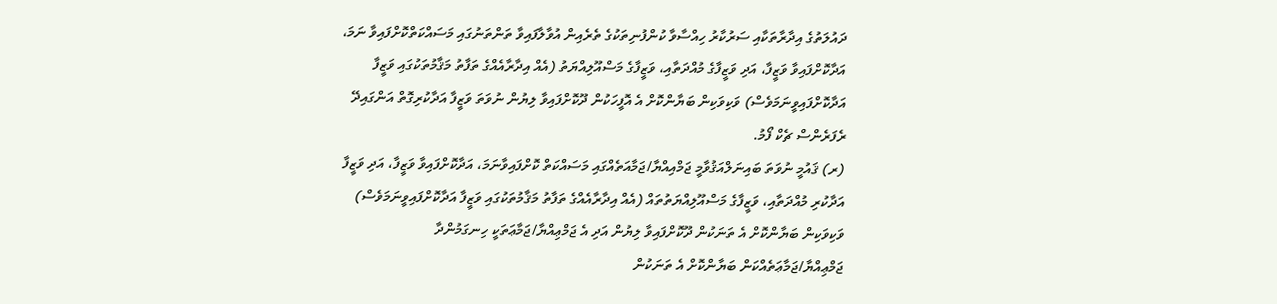ދައުލަތުގެ އިދާރާތަކާއި ސަރުކާރު ހިއްސާވާ ކުންފުނިތަކުގެ ތެރެއިން އުވާލާފައިވާ ތަންތަނުގައި މަސައްކަތްކޮށްފައިވާ ނަމަ،  އަދާކޮށްފައިވާ ވަޒީފާ، އަދި ވަޒީފާގެ މުއްދަތާއި، ވަޒީފާގެ މަސްއޫލިއްޔަތު (އެއް އިދާރާއެއްގެ ތަފާތު މަޤާމުތަކުގައި ވަޒީފާ އަދާކޮށްފައިވީނަމަވެސް) ވަކިވަކިން ބަޔާންކޮށް އެ އޮފީހަކުން ދޫކޮށްފައިވާ ލިޔުން ނުވަތަ ވަޒީފާ އަދާކުރިގޮތް އަންގައިދޭ ރެފަރެންސް ޗެކް ފޯމު.
(ރ) ޤައުމީ ނުވަތަ ބައިނަލްއަޤުވާމީ ޖަމްއިއްޔާ/ޖަމާއަތެއްގައި މަސައްކަތް ކޮށްފައިވާނަމަ، އަދާކޮށްފައިވާ ވަޒީފާ، އަދި ވަޒީފާ އަދާކުރި މުއްދަތާއި، ވަޒީފާގެ މަސްއޫލިއްޔަތުތައް (އެއް އިދާރާއެއްގެ ތަފާތު މަޤާމުތަކުގައި ވަޒީފާ އަދާކޮށްފައިވީނަމަވެސް) ވަކިވަކިން ބަޔާންކޮށް އެ ތަނަކުން ދޫކޮށްފައިވާ ލިޔުން އަދި އެ ޖަމްޢިއްޔާ/ޖަމާޢަތަކީ ހިނގަމުންދާ ޖަމްޢިއްޔާ/ޖަމާޢަތެއްކަން ބަޔާންކޮށް އެ ތަނަކުން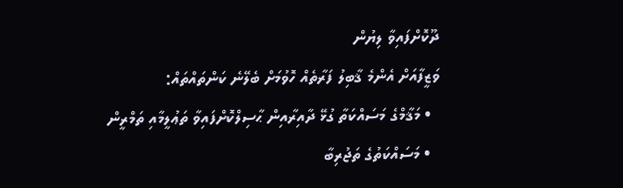ދޫކޮށްފައިވާ ލިޔުން
ވަޒީފާއަށް އެންމެ ޤާބިލު ފަރާތެއް ހޮވުމަށް ބެލޭނެ ކަންތައްތައް:
  • މަޤާމްގެ މަސައްކަތާ ގުޅޭ ދާއިރާއިން ޙާސިލްކޮށްފައިވާ ތަޢުލީމާއި ތަމްރީން
  • މަސައްކަތުގެ ތަޖުރިބާ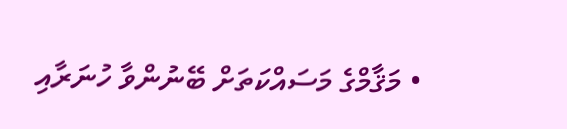• މަޤާމްގެ މަސައްކަތަށް ބޭނުންވާ ހުނަރާއި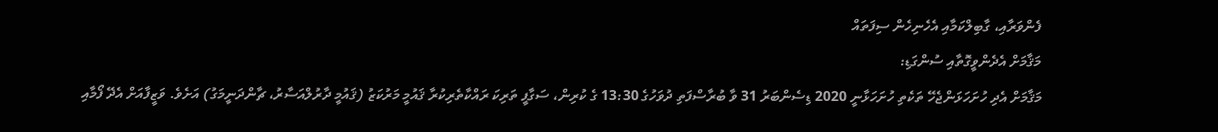ފެންވަރާއި، ގާބިލްކަމާއި އެހެނިހެން ސިފަތައް
މަޤާމަށް އެދެންވީގޮތާއި ސުންގަޑި:
މަޤާމަށް އެދި ހުށަހަޅަންޖެހޭ ތަކެތި ހުށަހަޅާނީ 2020 ޑިސެންބަރު 31 ވާ ބުރާސްފަތި ދުވަހުގެ 13:30 ގެ ކުރިން، ސަގާފީ ތަރިކަ ރައްކާތެރިކުރާ ޤައުމީ މަރުކަޒު (ޤައުމީ ދާރުލްއަސާރު، ޗާންދަނީމަގު) އަށެވެ. ވަޒީފާއަށް އެދޭ ފޯމާއި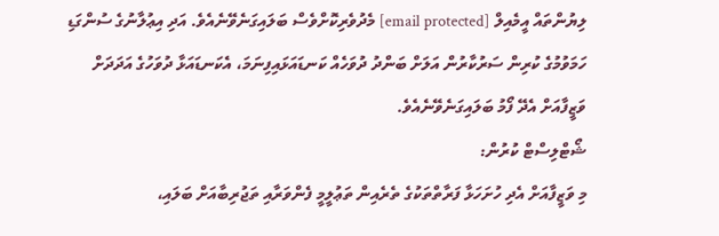ލިޔުންތައް އީމެއިލް [email protected] މެދުވެރިކޮށްވެސް ބަލައިގަނެވޭނެއެވެ. އަދި އިޢުލާނުގެ ސުންގަޑި ހަމަވުމުގެ ކުރިން ސަރުކާރުން އަލަށް ބަންދު ދުވަހެއް ކަނޑައަޅައިފިނަމަ، އެކަނޑައަޅާ ދުވަހުގެ އަދަދަށް ވަޒީފާއަށް އެދޭ ފޯމު ބަލައިގަނެވޭނެއެވެ.
ޝޯޓްލިސްޓް ކުރުން:
މި ވަޒީފާއަށް އެދި ހުށަހަޅާ ފަރާތްތަކުގެ ތެރެއިން ތަޢުލީމީ ފެންވަރާއި ތަޖުރިބާއަށް ބަލައި،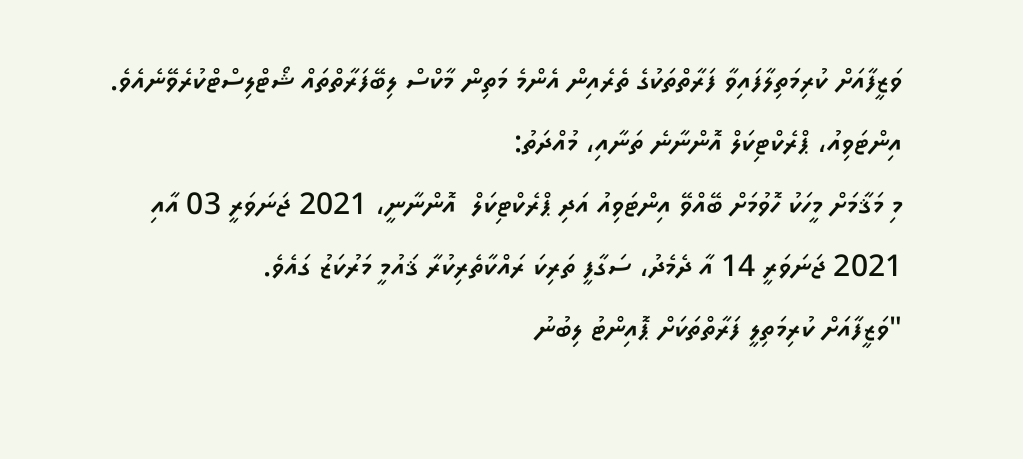ވަޒީފާއަށް ކުރިމަތިލާފައިވާ ފަރާތްތަކުގެ ތެރެއިން އެންމެ މަތިން މާކްސް ލިބޭފަރާތްތައް ޝޯޓްލިސްޓްކުރެވޭނެއެވެ.
އިންޓަވިއު، ޕްރެކްޓިކަލް އޮންނާނެ ތަނާއި، މުއްދަތު:
މި މަޤާމަށް މީހަކު ހޮވުމަށް ބޭއްވޭ އިންޓަވިއު އަދި ޕްރެކްޓިކަލް  އޮންނާނީ، 2021 ޖަނަވަރީ 03 އާއި 2021 ޖަނަވަރީ 14 އާ ދެމެދު، ސަގާފީ ތަރިކަ ރައްކާތެރިކުރާ ޤައުމީ މަރުކަޒު ގައެވެ.
"ވަޒީފާއަށް ކުރިމަތިލީ ފަރާތްތަކަށް ޕޮއިންޓު ލިބުނު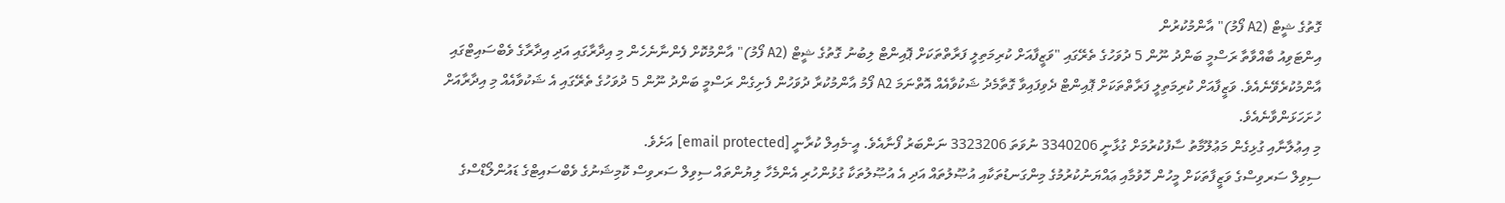ގޮތުގެ ޝީޓް (A2 ފޯމު)" އާންމުކުރުން
އިންޓަވިއު ބާއްވާތާ ރަސްމީ ބަންދު ނޫން 5 ދުވަހުގެ ތެރޭގައި "ވަޒީފާއަށް ކުރިމަތިލީ ފަރާތްތަކަށް ޕޮއިންޓް ލިބުނު ގޮތުގެ ޝީޓް (A2 ފޯމު)" އާންމުކޮށް ފެންނާނެހެން މި އިދާރާގައި އަދި އިދާރާގެ ވެބްސައިޓްގައި އާންމުކުރެވޭނެއެވެ. ވަޒީފާއަށް ކުރިމަތިލީ ފަރާތްތަކަށް ޕޮއިންޓް ދެވިފައިވާ ގޮތާމެދު ޝަކުވާއެއް އޮތްނަމަ A2 ފޯމު އާންމުކުރާ ދުވަހުން ފެށިގެން ރަސްމީ ބަންދު ނޫން 5 ދުވަހުގެ ތެރޭގައި އެ ޝަކުވާއެއް މި އިދާރާއަށް ހުށަހަޅަންވާނެއެވެ.
މި އިޢުލާނާއި ގުޅިގެން މަޢުލޫމާތު ސާފުކުރުމަށް ގުޅާނީ 3340206 ނުވަތަ 3323206 ނަންބަރު ފޯނާއެވެ. އީ-މެއިލް ކުރާނީ [email protected] އަށެވެ.
ސިވިލް ސަރވިސްގެ ވަޒީފާތަކަށް މީހުން ހޮވުމާއި ޢައްޔަނުކުރުމުގެ މިންގަނޑުތަކާއި އުޞޫލުތައް އަދި އެ އުޞޫލުތަކާ ގުޅުންހުރި އެންމެހާ ލިޔުންތައް ސިވިލް ސަރވިސް ކޮމިޝަނުގެ ވެބްސައިޓްގެ ޑައުންލޯޑްސްގެ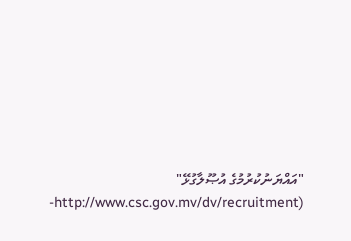"އައްޔަނުކުރުމުގެ އުޞޫލާގުޅޭ" (http://www.csc.gov.mv/dv/recruitment-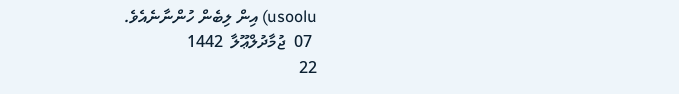usoolu) އިން ލިބެން ހުންނާނެއެވެ.
 07  ޖުމާދުލްޢޫލާ  1442
22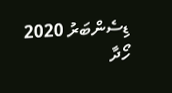ޑިސެންބަރު 2020
ހޯދާ